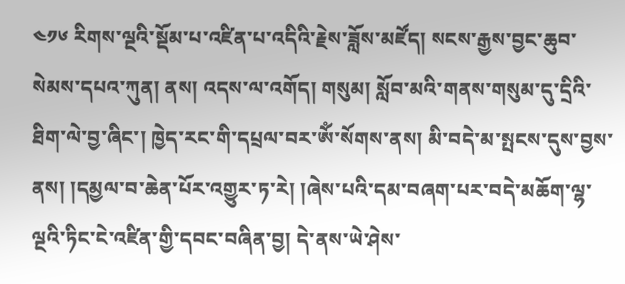༤༡༦ རིགས་ལྔའི་སྡོམ་པ་འཛིན་པ་འདིའི་རྗེས་ཟློས་མཛོད། སངས་རྒྱས་བྱང་ཆུབ་སེམས་དཔའ་ཀུན། ནས། འདས་ལ་འགོད། གསུམ། སློབ་མའི་གནས་གསུམ་དུ་དྲིའི་ཐིག་ལེ་བྱ་ཞིང་། ཁྱེད་རང་གི་དཔྲལ་བར་ༀ་སོགས་ནས། མི་བདེ་མ་སྤངས་དུས་བྱས་ནས། །དམྱལ་བ་ཆེན་པོར་འགྱུར་ཏ་རེ། །ཞེས་པའི་དམ་བཞག་པར་བདེ་མཆོག་ལྷ་ལྔའི་ཏིང་ངེ་འཛིན་གྱི་དབང་བཞིན་བྱ། དེ་ནས་ཡེ་ཤེས་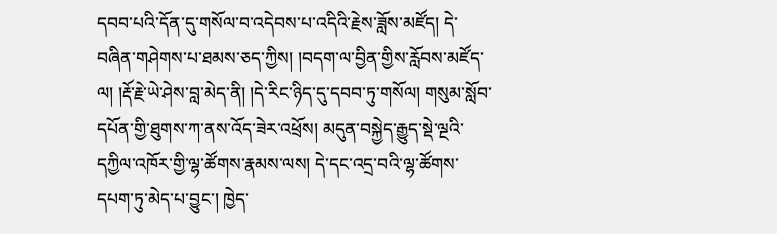དབབ་པའི་དོན་དུ་གསོལ་བ་འདེབས་པ་འདིའི་རྗེས་ཟློས་མཛོད། དེ་བཞིན་གཤེགས་པ་ཐམས་ཅད་ཀྱིས། །བདག་ལ་བྱིན་གྱིས་རློབས་མཛོད་ལ། །རྡོ་རྗེ་ཡེ་ཤེས་བླ་མེད་ནི། །དེ་རིང་ཉིད་དུ་དབབ་ཏུ་གསོལ། གསུམ་སློབ་དཔོན་གྱི་ཐུགས་ཀ་ནས་འོད་ཟེར་འཕྲོས། མདུན་བསྐྱེད་རྒྱུད་སྡེ་ལྔའི་དཀྱིལ་འཁོར་གྱི་ལྷ་ཚོགས་རྣམས་ལས། དེ་དང་འདྲ་བའི་ལྷ་ཚོགས་དཔག་ཏུ་མེད་པ་བྱུང་། ཁྱེད་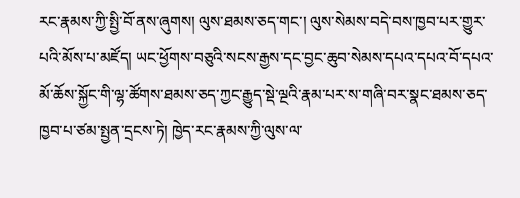རང་རྣམས་ཀྱི་སྤྱི་བོ་ནས་ཞུགས། ལུས་ཐམས་ཅད་གང་། ལུས་སེམས་བདེ་བས་ཁྱབ་པར་གྱུར་པའི་མོས་པ་མཛོད། ཡང་ཕྱོགས་བཅུའི་སངས་རྒྱས་དང་བྱང་ཆུབ་སེམས་དཔའ་དཔའ་བོ་དཔའ་མོ་ཆོས་སྐྱོང་གི་ལྷ་ཚོགས་ཐམས་ཅད་ཀྱང་རྒྱུད་སྡེ་ལྔའི་རྣམ་པར་ས་གཞི་བར་སྣང་ཐམས་ཅད་ཁྱབ་པ་ཙམ་སྤྱན་དྲངས་ཏེ། ཁྱེད་རང་རྣམས་ཀྱི་ལུས་ལ་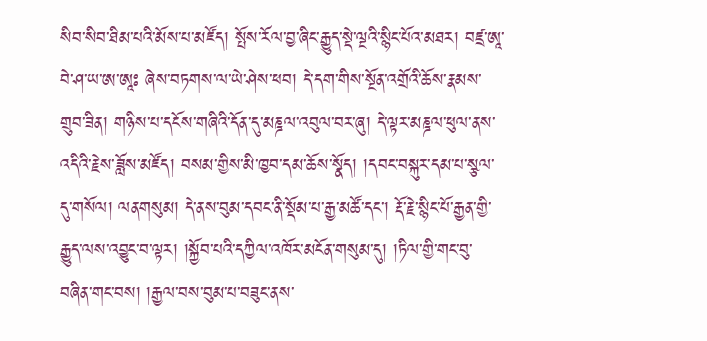སིབ་སིབ་ཐིམ་པའི་མོས་པ་མཛོད། སྤོས་རོལ་བྱ་ཞིང་རྒྱུད་སྡེ་ལྔའི་སྙིང་པོའ་མཐར། བཛྲ་ཨཱ་བེ་ཤ་ཡ་ཨ་ཨཱཿ ཞེས་བཏགས་ལ་ཡེ་ཤེས་ཕབ། དེ་དག་གིས་སྔོན་འགྲོའི་ཆོས་རྣམས་གྲུབ་ཟིན། གཉིས་པ་དངོས་གཞིའི་དོན་དུ་མཎྜལ་འབུལ་བར་ཞུ། དེ་ལྟར་མཎྜལ་ཕུལ་ནས་འདིའི་རྗེས་ཟློས་མཛོད། བསམ་གྱིས་མི་ཁྱབ་དམ་ཆོས་སྣོད། །དབང་བསྐུར་དམ་པ་སྩལ་དུ་གསོལ། ལནགསུམ། དེ་ནས་བུམ་དབང་ནི་སྡོམ་པ་རྒྱ་མཚོ་དང་། རྡོ་རྗེ་སྙིང་པོ་རྒྱན་གྱི་རྒྱུད་ལས་འབྱུང་བ་ལྟར། །སྐྱོབ་པའི་དཀྱིལ་འཁོར་མངོན་གསུམ་དུ། །ཏིལ་གྱི་གང་བུ་བཞིན་གང་བས། །རྒྱལ་བས་བུམ་པ་བཟུང་ནས་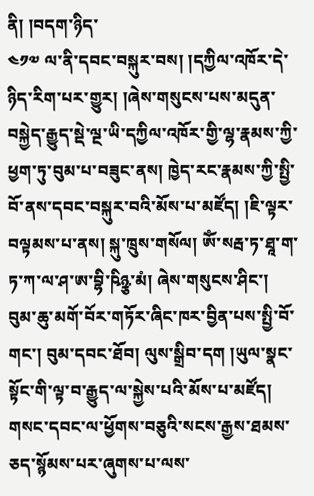ནི། །བདག་ཉིད་
༤༡༧ ལ་ནི་དབང་བསྐུར་བས། །དཀྱིལ་འཁོར་དེ་ཉིད་རིག་པར་གྱུར། །ཞེས་གསུངས་པས་མདུན་བསྐྱེད་རྒྱུད་སྡེ་ལྔ་ཡི་དཀྱིལ་འཁོར་གྱི་ལྷ་རྣམས་ཀྱི་ཕྱག་ཏུ་བུམ་པ་བཟུང་ནས། ཁྱེད་རང་རྣམས་ཀྱི་སྤྱི་བོ་ནས་དབང་བསྐུར་བའི་མོས་པ་མཛོད། །ཇི་ལྟར་བལྟམས་པ་ནས། སྐུ་ཁྲུས་གསོལ། ༀ་སརྦ་ཏ་ཐཱ་ག་ཏ་ཀ་ལ་ཤ་ཨ་བྷི་ཥིཉྩ་མཾ། ཞེས་གསུངས་ཤིང་། བུམ་ཆུ་མགོ་བོར་གཏོར་ཞིང་ཁར་བྱིན་པས་སྤྱི་བོ་གང་། བུམ་དབང་ཐོབ། ལུས་སྒྲིབ་དག །ཡུལ་སྣང་སྟོང་གི་ལྟ་བ་རྒྱུད་ལ་སྐྱེས་པའི་མོས་པ་མཛོད། གསང་དབང་ལ་ཕྱོགས་བཅུའི་སངས་རྒྱས་ཐམས་ཅད་སྙོམས་པར་ཞུགས་པ་ལས་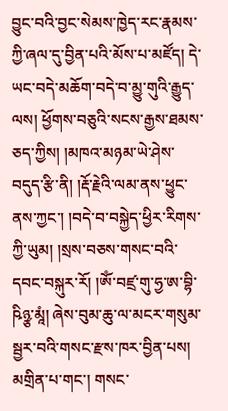བྱུང་བའི་བྱང་སེམས་ཁྱེད་རང་རྣམས་ཀྱི་ཞལ་དུ་བྱིན་པའི་མོས་པ་མཛོད། དེ་ཡང་བདེ་མཆོག་བདེ་བ་མྱུ་གུའི་རྒྱུད་ལས། ཕྱོགས་བཅུའི་སངས་རྒྱས་ཐམས་ཅད་ཀྱིས། །མཁའ་མཉམ་ཡེ་ཤེས་བདུད་རྩི་ནི། །རྡོ་རྗེའི་ལམ་ནས་ཕྱུང་ནས་ཀྱང་། །བདེ་བ་བསྐྱེད་ཕྱིར་རིགས་ཀྱི་ཡུམ། །སྲས་བཅས་གསང་བའི་དབང་བསྐུར་རོ། །ༀ་བཛྲ་གུ་ཧྱ་ཨ་བྷི་ཥིཉྩ་མཱཾ། ཞེས་བུམ་ཆུ་ལ་མངར་གསུམ་སྦྱར་བའི་གསང་རྫས་ཁར་བྱིན་པས། མགྲིན་པ་གང་། གསང་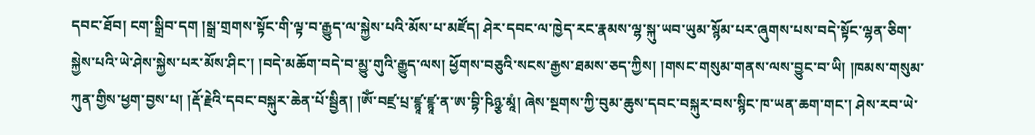དབང་ཐོབ། ངག་སྒྲིབ་དག །སྒྲ་གྲགས་སྟོང་གི་ལྟ་བ་རྒྱུད་ལ་སྐྱེས་པའི་མོས་པ་མཛོད། ཤེར་དབང་ལ་ཁྱེད་རང་རྣམས་ལྷ་སྐུ་ཡབ་ཡུམ་སྙོམ་པར་ཞུགས་པས་བདེ་སྟོང་ལྷན་ཅིག་སྐྱེས་པའི་ཡེ་ཤེས་སྐྱེས་པར་མོས་ཤིང་། །བདེ་མཆོག་བདེ་བ་མྱུ་གུའི་རྒྱུད་ལས། ཕྱོགས་བཅུའི་སངས་རྒྱས་ཐམས་ཅད་ཀྱིས། །གསང་གསུམ་གནས་ལས་བྱུང་བ་ཡི། །ཁམས་གསུམ་ཀུན་གྱིས་ཕྱག་བྱས་པ། །རྡོ་རྗེའི་དབང་བསྐུར་ཆེན་པོ་སྦྱིན། །ༀ་བཛྲ་པྲ་ཛྙཱ་ཛྙཱ་ན་ཨ་བྷི་ཥིཉྩ་མཱཾ། ཞེས་སྔགས་ཀྱི་བུམ་ཆུས་དབང་བསྐུར་བས་སྙིང་ཁ་ཡན་ཆག་གང་། ཤེས་རབ་ཡེ་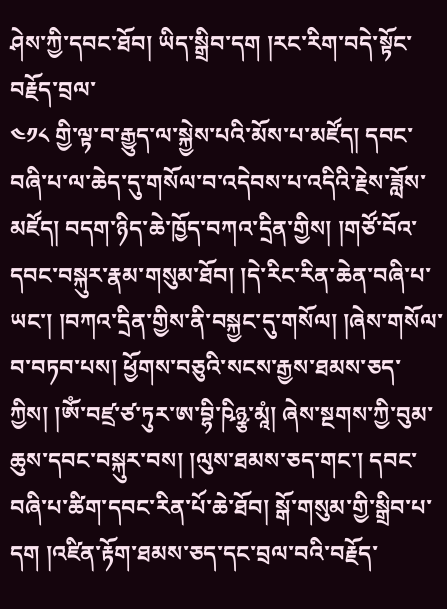ཤེས་ཀྱི་དབང་ཐོབ། ཡིད་སྒྲིབ་དག །རང་རིག་བདེ་སྟོང་བརྗོད་བྲལ་
༤༡༨ གྱི་ལྟ་བ་རྒྱུད་ལ་སྐྱེས་པའི་མོས་པ་མཛོད། དབང་བཞི་པ་ལ་ཆེད་དུ་གསོལ་བ་འདེབས་པ་འདིའི་རྗེས་ཟློས་མཛོད། བདག་ཉིད་ཆེ་ཁྱོད་བཀའ་དྲིན་གྱིས། །གཙོ་བོའ་དབང་བསྐུར་རྣམ་གསུམ་ཐོབ། །དེ་རིང་རིན་ཆེན་བཞི་པ་ཡང་། །བཀའ་དྲིན་གྱིས་ནི་བསྐྱང་དུ་གསོལ། །ཞེས་གསོལ་བ་བཏབ་པས། ཕྱོགས་བཅུའི་སངས་རྒྱས་ཐམས་ཅད་ཀྱིས། །ༀ་བཛྲ་ཙ་ཏུར་ཨ་བྷི་ཥིཉྩ་མཱཾ། ཞེས་སྔགས་ཀྱི་བུམ་ཆུས་དབང་བསྐུར་བས། །ལུས་ཐམས་ཅད་གང་། དབང་བཞི་པ་ཚིག་དབང་རིན་པོ་ཆེ་ཐོབ། སྒོ་གསུམ་གྱི་སྒྲིབ་པ་དག །འཛིན་རྟོག་ཐམས་ཅད་དང་བྲལ་བའི་བརྗོད་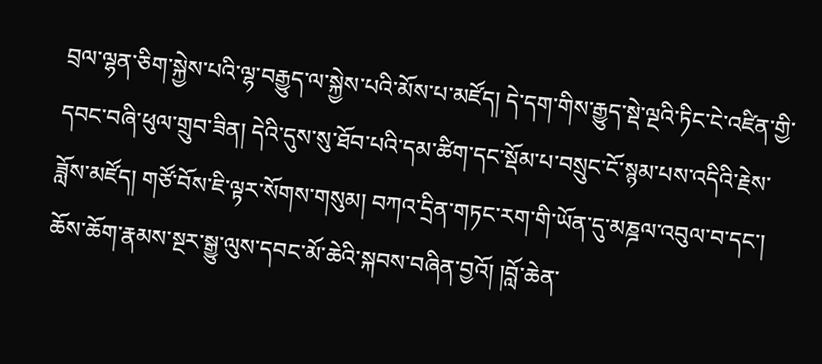བྲལ་ལྷན་ཅིག་སྐྱེས་པའི་ལྷ་བརྒྱུད་ལ་སྐྱེས་པའི་མོས་པ་མཛོད། དེ་དག་གིས་རྒྱུད་སྡེ་ལྔའི་ཏིང་ངེ་འཛིན་གྱི་དབང་བཞི་ཕུལ་གྲུབ་ཟིན། དེའི་དུས་སུ་ཐོབ་པའི་དམ་ཚིག་དང་སྡོམ་པ་བསྲུང་ངོ་སྙམ་པས་འདིའི་རྗེས་ཟློས་མཛོད། གཙོ་བོས་ཇི་ལྟར་སོགས་གསུམ། བཀའ་དྲིན་གཏང་རག་གི་ཡོན་དུ་མཎྜལ་འབུལ་བ་དང་། ཆོས་ཆོག་རྣམས་སྔར་སྒྱུ་ལུས་དབང་མོ་ཆེའི་སྐབས་བཞིན་བྱའོ། །བློ་ཆེན་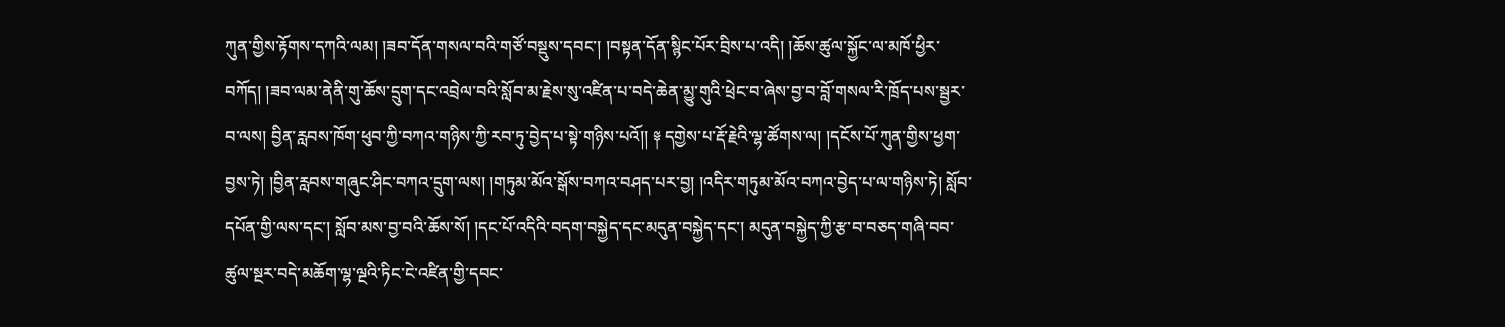ཀུན་གྱིས་རྟོགས་དཀའི་ལམ། །ཟབ་དོན་གསལ་བའི་གཙོ་བསྡུས་དབང་། །བསྟན་དོན་སྙིང་པོར་བྲིས་པ་འདི། །ཆོས་ཚུལ་སྐྱོང་ལ་མཁོ་ཕྱིར་བཀོད། །ཟབ་ལམ་ནེནི་གུ་ཆོས་དྲུག་དང་འབྲེལ་བའི་སློབ་མ་རྗེས་སུ་འཛིན་པ་བདེ་ཆེན་མྱུ་གུའི་ཕྲེང་བ་ཞེས་བྱ་བ་བློ་གསལ་རི་ཁྲོད་པས་སྦྱར་བ་ལས། བྱིན་རླབས་ཁོག་ཕུབ་ཀྱི་བཀའ་གཉིས་ཀྱི་རབ་ཏུ་བྱེད་པ་སྟེ་གཉིས་པའོ།། ༈ དགྱེས་པ་རྡོ་རྗེའི་ལྷ་ཚོགས་ལ། །དངོས་པོ་ཀུན་གྱིས་ཕྱག་བྱས་ཏེ། །བྱིན་རླབས་གཞུང་ཤིང་བཀའ་དྲུག་ལས། །གཏུམ་མོའ་སྒོས་བཀའ་བཤད་པར་བྱ། །འདིར་གཏུམ་མོའ་བཀའ་བྱེད་པ་ལ་གཉིས་ཏེ། སློབ་དཔོན་གྱི་ལས་དང་། སློབ་མས་བྱ་བའི་ཆོས་སོ། །དང་པོ་འདིའི་བདག་བསྐྱེད་དང་མདུན་བསྐྱེད་དང་། མདུན་བསྐྱེད་ཀྱི་རྩ་བ་བཅད་གཞི་བབ་ཚུལ་སྔར་བདེ་མཆོག་ལྷ་ལྔའི་ཏིང་ངེ་འཛིན་གྱི་དབང་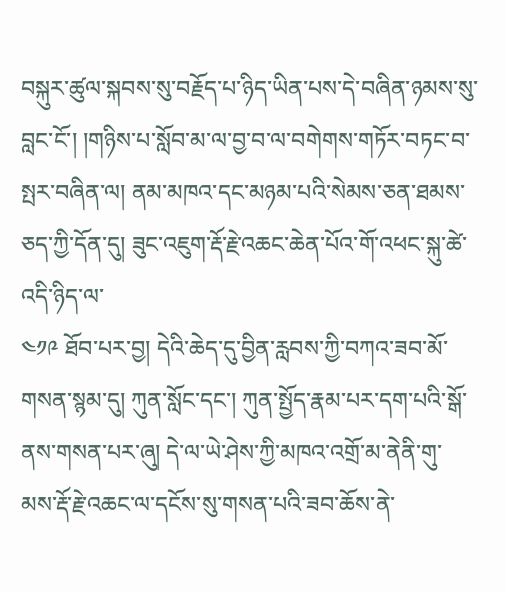བསྐུར་ཚུལ་སྐབས་སུ་བརྗོད་པ་ཉིད་ཡིན་པས་དེ་བཞིན་ཉམས་སུ་བླང་ངོ་། །གཉིས་པ་སློབ་མ་ལ་བྱ་བ་ལ་བགེགས་གཏོར་བཏང་བ་སྤར་བཞིན་ལ། ནམ་མཁའ་དང་མཉམ་པའི་སེམས་ཅན་ཐམས་ཅད་ཀྱི་དོན་དུ། ཟུང་འཇུག་རྡོ་རྗེ་འཆང་ཆེན་པོའ་གོ་འཕང་སྐུ་ཚེ་འདི་ཉིད་ལ་
༤༡༩ ཐོབ་པར་བྱ། དེའི་ཆེད་དུ་བྱིན་རླབས་ཀྱི་བཀའ་ཟབ་མོ་གསན་སྙམ་དུ། ཀུན་སློང་དང་། ཀུན་སྤྱོད་རྣམ་པར་དག་པའི་སྒོ་ནས་གསན་པར་ཞུ། དེ་ལ་ཡེ་ཤེས་ཀྱི་མཁའ་འགྲོ་མ་ནེནི་གུ་མས་རྡོ་རྗེ་འཆང་ལ་དངོས་སུ་གསན་པའི་ཟབ་ཆོས་ནེ་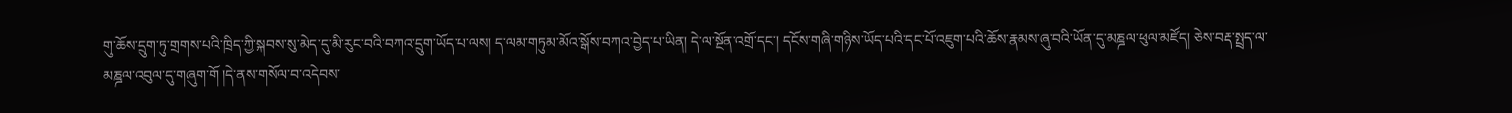གུ་ཆོས་དྲུག་ཏུ་གྲགས་པའི་ཁྲིད་ཀྱི་སྐབས་སུ་མེད་དུ་མི་རུང་བའི་བཀའ་དྲུག་ཡོད་པ་ལས། ད་ལམ་གཏུམ་མོའ་སྒོས་བཀའ་བྱེད་པ་ཡིན། དེ་ལ་སྔོན་འགྲོ་དང་། དངོས་གཞི་གཉིས་ཡོད་པའི་དང་པོ་འཇུག་པའི་ཆོས་རྣམས་ཞུ་བའི་ཡོན་དུ་མཎྜལ་ཕུལ་མཛོད། ཅེས་བརྡ་སྤྲད་ལ་མཎྜལ་འབུལ་དུ་གཞུག་གོ །དེ་ནས་གསོལ་བ་འདེབས་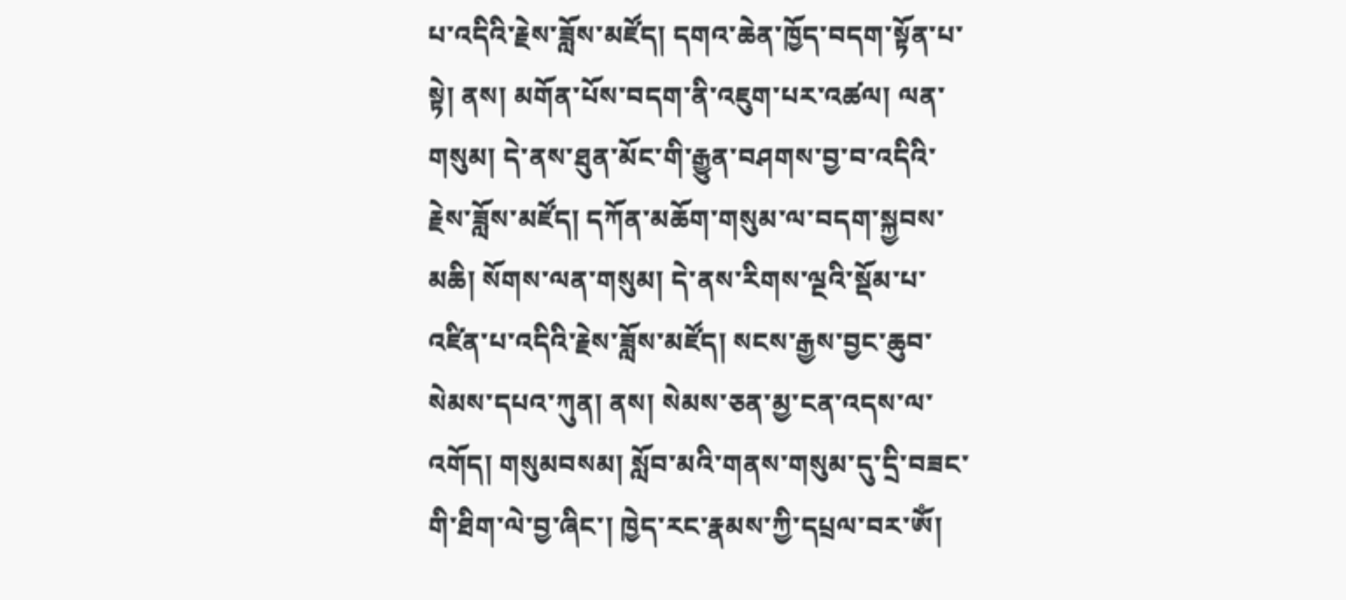པ་འདིའི་རྗེས་ཟློས་མཛོད། དགའ་ཆེན་ཁྱོད་བདག་སྟོན་པ་སྟེ། ནས། མགོན་པོས་བདག་ནི་འཇུག་པར་འཚལ། ལན་གསུམ། དེ་ནས་ཐུན་མོང་གི་རྒྱུན་བཤགས་བྱ་བ་འདིའི་རྗེས་ཟློས་མཛོད། དཀོན་མཆོག་གསུམ་ལ་བདག་སྐྱབས་མཆི། སོགས་ལན་གསུམ། དེ་ནས་རིགས་ལྔའི་སྡོམ་པ་འཛིན་པ་འདིའི་རྗེས་ཟློས་མཛོད། སངས་རྒྱས་བྱང་ཆུབ་སེམས་དཔའ་ཀུན། ནས། སེམས་ཅན་མྱ་ངན་འདས་ལ་འགོད། གསུམབསམ། སློབ་མའི་གནས་གསུམ་དུ་དྲི་བཟང་གི་ཐིག་ལེ་བྱ་ཞིང་། ཁྱེད་རང་རྣམས་ཀྱི་དཔྲལ་བར་ༀ།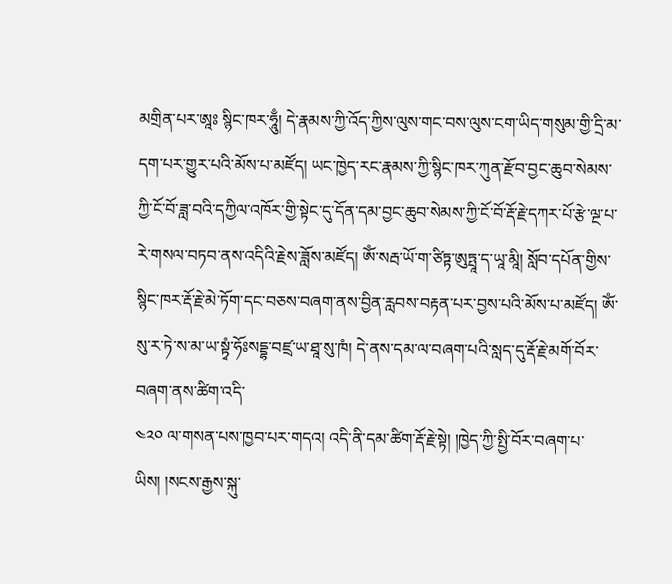མགྲིན་པར་ཨཱཿ སྙིང་ཁར་ཧཱུྃ། དེ་རྣམས་ཀྱི་འོད་ཀྱིས་ལུས་གང་བས་ལུས་ངག་ཡིད་གསུམ་གྱི་དྲི་མ་དག་པར་གྱུར་པའི་མོས་པ་མཛོད། ཡང་ཁྱེད་རང་རྣམས་ཀྱི་སྙིང་ཁར་ཀུན་རྫོབ་བྱང་ཆུབ་སེམས་ཀྱི་ངོ་བོ་ཟླ་བའི་དཀྱིལ་འཁོར་གྱི་སྟེང་དུ་དོན་དམ་བྱང་ཆུབ་སེམས་ཀྱི་ངོ་བོ་རྡོ་རྗེ་དཀར་པོ་རྩེ་ལྔ་པ་རེ་གསལ་བཏབ་ནས་འདིའི་རྗེས་ཟློས་མཛོད། ༀ་སརྦ་ཡོ་ག་ཙིཏྟ་ཨུཏྤཱ་ད་ཡཱ་མཱི། སློབ་དཔོན་གྱིས་སྙིང་ཁར་རྡོ་རྗེ་མེ་ཏོག་དང་བཅས་བཞག་ནས་བྱིན་རླབས་བརྟན་པར་བྱས་པའི་མོས་པ་མཛོད། ༀ་སུ་ར་ཏེ་ས་མ་ཡ་སྟྭཾ་ཧོཿསདྡྷ་བཛྲ་ཡ་ཐཱ་སུ་ཁཾ། དེ་ནས་དམ་ལ་བཞག་པའི་སླད་དུ་རྡོ་རྗེ་མགོ་བོར་བཞག་ནས་ཚིག་འདི་
༤༢༠ ལ་གསན་པས་ཁྱབ་པར་གདའ། འདི་ནི་དམ་ཚིག་རྡོ་རྗེ་སྟེ། །ཁྱེད་ཀྱི་སྤྱི་བོར་བཞག་པ་ཡིས། །སངས་རྒྱས་སྐུ་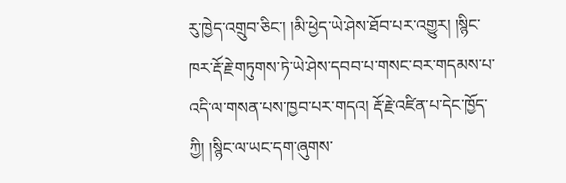རུ་ཁྱེད་འགྲུབ་ཅིང་། །མི་ཕྱེད་ཡེ་ཤེས་ཐོབ་པར་འགྱུར། །སྙིང་ཁར་རྡོ་རྗེ་གཏུགས་ཏེ་ཡེ་ཤེས་དབབ་པ་གསང་བར་གདམས་པ་འདི་ལ་གསན་པས་ཁྱབ་པར་གདའ། རྡོ་རྗེ་འཛིན་པ་དེང་ཁྱོད་ཀྱི། །སྙིང་ལ་ཡང་དག་ཞུགས་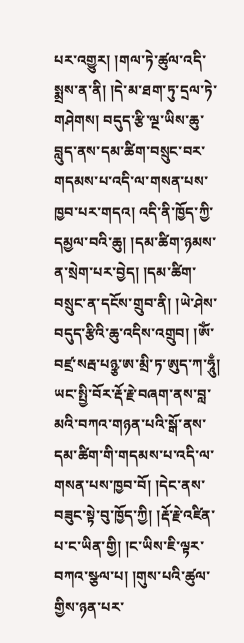པར་འགྱུར། །གལ་ཏེ་ཚུལ་འདི་སྨྲས་ན་ནི། །དེ་མ་ཐག་ཏུ་དྲལ་ཏེ་གཤེགས། བདུད་རྩི་ལྔ་ཡིས་ཆུ་བླུད་ནས་དམ་ཚིག་བསྲུང་བར་གདམས་པ་འདི་ལ་གསན་པས་ཁྱབ་པར་གདའ། འདི་ནི་ཁྱོད་ཀྱི་དམྱལ་བའི་ཆུ། །དམ་ཚིག་ཉམས་ན་སྲེག་པར་བྱེད། །དམ་ཚིག་བསྲུང་ན་དངོས་གྲུབ་ནི། །ཡེ་ཤེས་བདུད་རྩིའི་ཆུ་འདིས་འགྲུབ། །ༀ་བཛྲ་སརྦ་པཉྩ་ཨ་མྲི་ཏ་ཨུད་ཀ་ཧཱུྃ། ཡང་སྤྱི་བོར་རྡོ་རྗེ་བཞག་ནས་བླ་མའི་བཀའ་གཉན་པའི་སྒོ་ནས་དམ་ཚིག་གི་གདམས་པ་འདི་ལ་གསན་པས་ཁྱབ་བོ། །དེང་ནས་བཟུང་སྟེ་བུ་ཁྱོད་ཀྱི། །རྡོ་རྗེ་འཛིན་པ་ང་ཡིན་གྱི། །ང་ཡིས་ཇི་ལྟར་བཀའ་སྩལ་པ། །གུས་པའི་ཚུལ་གྱིས་ཉན་པར་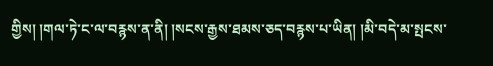གྱིས། །གལ་ཏེ་ང་ལ་བརྙས་ན་ནི། །སངས་རྒྱས་ཐམས་ཅད་བརྙས་པ་ཡིན། །མི་བདེ་མ་སྤངས་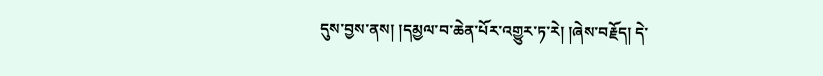དུས་བྱས་ནས། །དམྱལ་བ་ཆེན་པོར་འགྱུར་ཏ་རེ། །ཞེས་བརྗོད། དེ་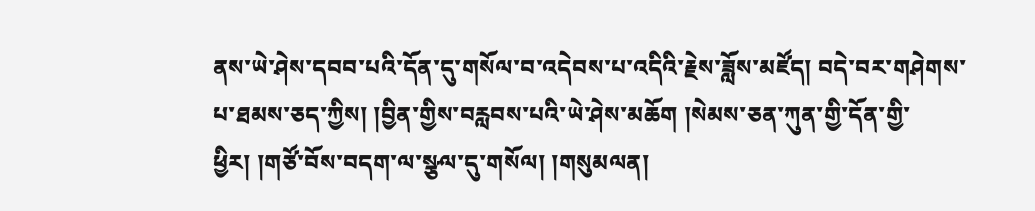ནས་ཡེ་ཤེས་དབབ་པའི་དོན་དུ་གསོལ་བ་འདེབས་པ་འདིའི་རྗེས་ཟློས་མཛོད། བདེ་བར་གཤེགས་པ་ཐམས་ཅད་ཀྱིས། །བྱིན་གྱིས་བརླབས་པའི་ཡེ་ཤེས་མཆོག །སེམས་ཅན་ཀུན་གྱི་དོན་གྱི་ཕྱིར། །གཙོ་བོས་བདག་ལ་སྩལ་དུ་གསོལ། །གསུམལན།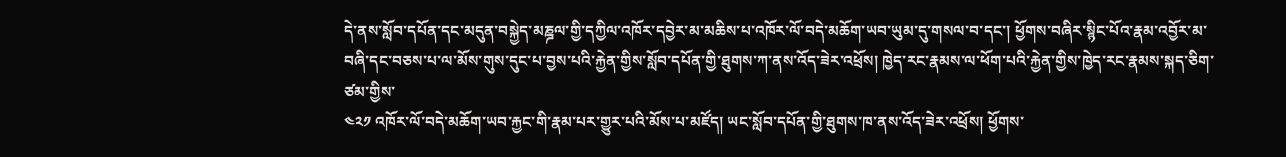དེ་ནས་སློབ་དཔོན་དང་མདུན་བསྐྱེད་མཎྜལ་གྱི་དཀྱིལ་འཁོར་དབྱེར་མ་མཆིས་པ་འཁོར་ལོ་བདེ་མཆོག་ཡབ་ཡུམ་དུ་གསལ་བ་དང་། ཕྱོགས་བཞིར་སྙིང་པོའ་རྣམ་འབྱོར་མ་བཞི་དང་བཅས་པ་ལ་མོས་གུས་དུང་པ་བྱས་པའི་རྐྱེན་གྱིས་སློབ་དཔོན་གྱི་ཐུགས་ཀ་ནས་འོད་ཟེར་འཕྲོས། ཁྱེད་རང་རྣམས་ལ་ཕོག་པའི་རྐྱེན་གྱིས་ཁྱེད་རང་རྣམས་སྐད་ཅིག་ཙམ་གྱིས་
༤༢༡ འཁོར་ལོ་བདེ་མཆོག་ཡབ་རྐྱང་གི་རྣམ་པར་གྱུར་པའི་མོས་པ་མཛོད། ཡང་སློབ་དཔོན་གྱི་ཐུགས་ཁ་ནས་འོད་ཟེར་འཕྲོས། ཕྱོགས་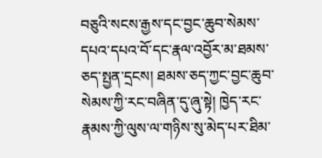བཅུའི་སངས་རྒྱས་དང་བྱང་ཆུབ་སེམས་དཔའ་དཔའ་བོ་དང་རྣལ་འབྱོར་མ་ཐམས་ཅད་སྤྱན་དྲངས། ཐམས་ཅད་ཀྱང་བྱང་ཆུབ་སེམས་ཀྱི་རང་བཞིན་དུ་ཞུ་སྟེ། ཁྱེད་རང་རྣམས་ཀྱི་ལུས་ལ་གཉིས་སུ་མེད་པར་ཐིམ་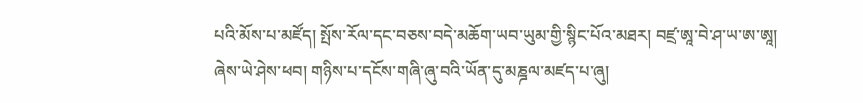པའི་མོས་པ་མཛོད། སྤོས་རོལ་དང་བཅས་བདེ་མཆོག་ཡབ་ཡུམ་གྱི་སྙིང་པོའ་མཐར། བཛྲ་ཨཱ་བེ་ཤ་ཡ་ཨ་ཨཱ། ཞེས་ཡེ་ཤེས་ཕབ། གཉིས་པ་དངོས་གཞི་ཞུ་བའི་ཡོན་དུ་མཎྜལ་མཛད་པ་ཞུ།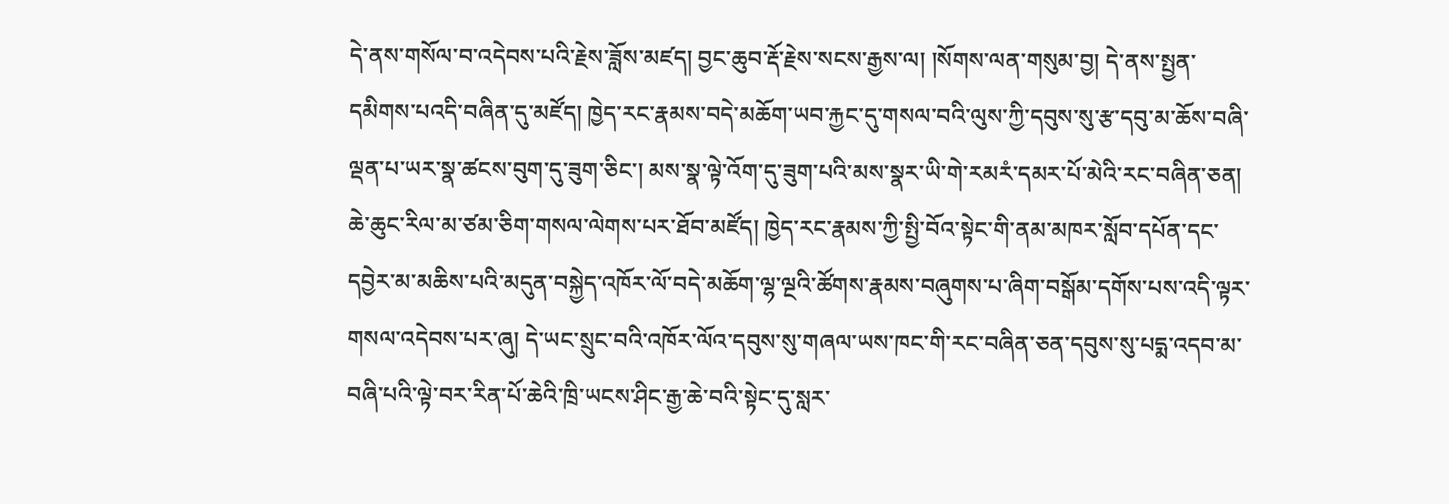དེ་ནས་གསོལ་བ་འདེབས་པའི་རྗེས་ཟློས་མཛད། བྱང་ཆུབ་རྡོ་རྗེས་སངས་རྒྱས་ལ། །སོགས་ལན་གསུམ་བྱ། དེ་ནས་སྤྱན་དམིགས་པའདི་བཞིན་དུ་མཛོད། ཁྱེད་རང་རྣམས་བདེ་མཆོག་ཡབ་རྐྱང་དུ་གསལ་བའི་ལུས་ཀྱི་དབུས་སུ་རྩ་དབུ་མ་ཆོས་བཞི་ལྡན་པ་ཡར་སྣ་ཚངས་བུག་དུ་ཟུག་ཅིང་། མས་སྣ་ལྟེ་འོག་དུ་ཟུག་པའི་མས་སྣར་ཡི་གེ་རམརཾ་དམར་པོ་མེའི་རང་བཞིན་ཅན། ཆེ་ཆུང་རིལ་མ་ཙམ་ཅིག་གསལ་ལེགས་པར་ཐོབ་མཛོད། ཁྱེད་རང་རྣམས་ཀྱི་སྤྱི་བོའ་སྟེང་གི་ནམ་མཁར་སློབ་དཔོན་དང་དབྱེར་མ་མཆིས་པའི་མདུན་བསྐྱེད་འཁོར་ལོ་བདེ་མཆོག་ལྷ་ལྔའི་ཚོགས་རྣམས་བཞུགས་པ་ཞིག་བསྒོམ་དགོས་པས་འདི་ལྟར་གསལ་འདེབས་པར་ཞུ། དེ་ཡང་སྲུང་བའི་འཁོར་ལོའ་དབུས་སུ་གཞལ་ཡས་ཁང་གི་རང་བཞིན་ཅན་དབུས་སུ་པདྨ་འདབ་མ་བཞི་པའི་ལྟེ་བར་རིན་པོ་ཆེའི་ཁྲི་ཡངས་ཤིང་རྒྱ་ཆེ་བའི་སྟེང་དུ་སླར་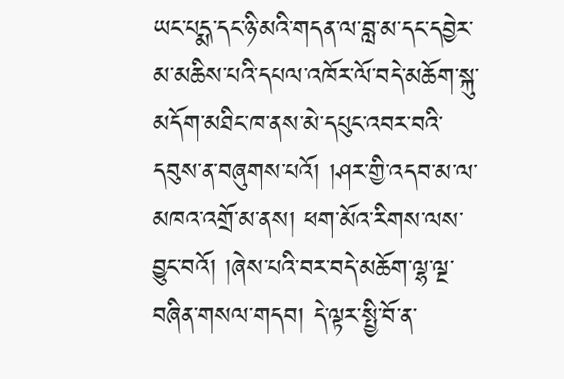ཡང་པདྨ་དང་ཉི་མའི་གདན་ལ་བླ་མ་དང་དབྱེར་མ་མཆིས་པའི་དཔལ་འཁོར་ལོ་བདེ་མཆོག་སྐུ་མདོག་མཐིང་ཁ་ནས་མེ་དཔུང་འབར་བའི་དབུས་ན་བཞུགས་པའོ། །ཤར་གྱི་འདབ་མ་ལ་མཁའ་འགྲོ་མ་ནས། ཕག་མོའ་རིགས་ལས་བྱུང་བའོ། །ཞེས་པའི་བར་བདེ་མཆོག་ལྷ་ལྔ་བཞིན་གསལ་གདབ། དེ་ལྟར་སྤྱི་བོ་ན་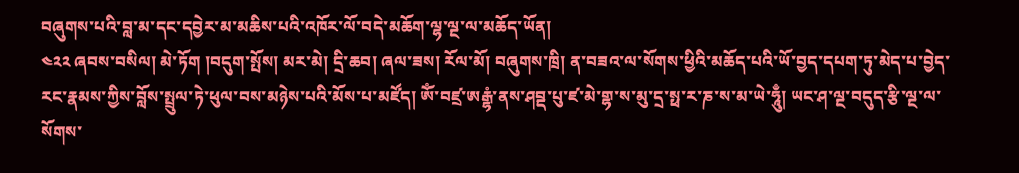བཞུགས་པའི་བླ་མ་དང་དབྱེར་མ་མཆིས་པའི་འཁོར་ལོ་བདེ་མཆོག་ལྷ་ལྔ་ལ་མཆོད་ཡོན།
༤༢༢ ཞབས་བསིལ། མེ་ཏོག །བདུག་སྤོས། མར་མེ། དྲི་ཆབ། ཞལ་ཟས། རོལ་མོ། བཞུགས་ཁྲི། ན་བཟའ་ལ་སོགས་ཕྱིའི་མཆོད་པའི་ཡོ་བྱད་དཔག་ཏུ་མེད་པ་བྱེད་རང་རྣམས་ཀྱིས་བློས་སྤྲུལ་ཏེ་ཕུལ་བས་མཉེས་པའི་མོས་པ་མཛོད། ༀ་བཛྲ་ཨརྒྷཾ་ནས་ཤབྡ་པུ་ཛ་མེ་གྷ་ས་མུ་དྲ་སྥ་ར་ཎ་ས་མ་ཡེ་ཧཱུྃ། ཡང་ཤ་ལྔ་བདུད་རྩི་ལྔ་ལ་སོགས་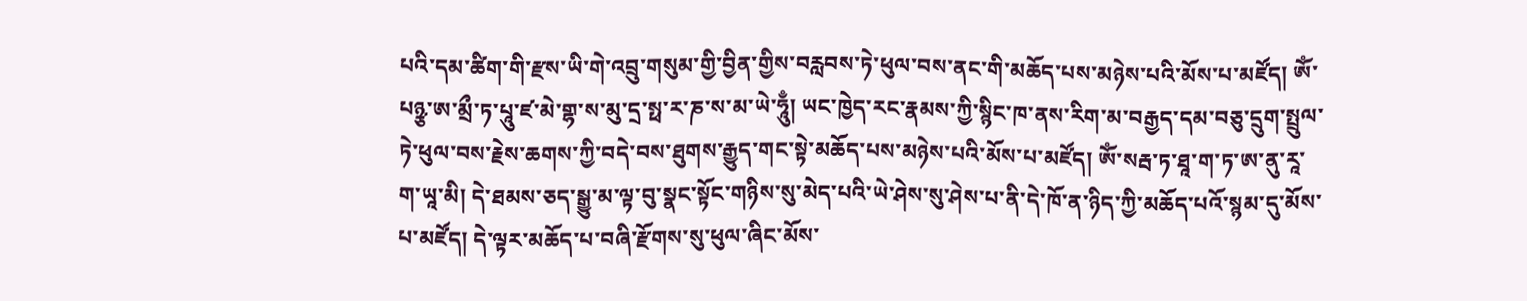པའི་དམ་ཚིག་གི་རྫས་ཡི་གེ་འབྲུ་གསུམ་གྱི་བྱིན་གྱིས་བརླབས་ཏེ་ཕུལ་བས་ནང་གི་མཆོད་པས་མཉེས་པའི་མོས་པ་མཛོད། ༀ་པཉྩ་ཨ་མྲྀ་ཏ་པཱུ་ཛ་མེ་གྷ་ས་མུ་དྲ་སྥ་ར་ཎ་ས་མ་ཡེ་ཧཱུྃ། ཡང་ཁྱེད་རང་རྣམས་ཀྱི་སྙིང་ཁ་ནས་རིག་མ་བརྒྱད་དམ་བཅུ་དྲུག་སྤྲུལ་ཏེ་ཕུལ་བས་རྗེས་ཆགས་ཀྱི་བདེ་བས་ཐུགས་རྒྱུད་གང་སྟེ་མཆོད་པས་མཉེས་པའི་མོས་པ་མཛོད། ༀ་སརྦ་ཏ་ཐཱ་ག་ཏ་ཨ་ནུ་རཱ་ག་ཡཱ་མི། དེ་ཐམས་ཅད་སྒྱུ་མ་ལྟ་བུ་སྣང་སྟོང་གཉིས་སུ་མེད་པའི་ཡེ་ཤེས་སུ་ཤེས་པ་ནི་དེ་ཁོ་ན་ཉིད་ཀྱི་མཆོད་པའོ་སྙམ་དུ་མོས་པ་མཛོད། དེ་ལྟར་མཆོད་པ་བཞི་རྫོགས་སུ་ཕུལ་ཞིང་མོས་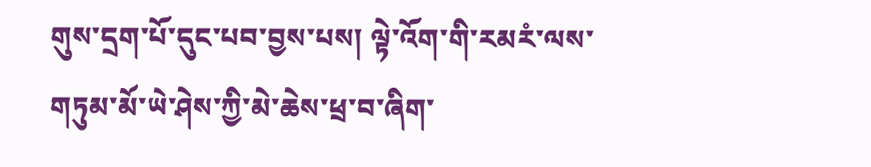གུས་དྲག་པོ་དུང་པབ་བྱས་པས། ལྟེ་འོག་གི་རམརཾ་ལས་གཏུམ་མོ་ཡེ་ཤེས་ཀྱི་མེ་ཆེས་ཕྲ་བ་ཞིག་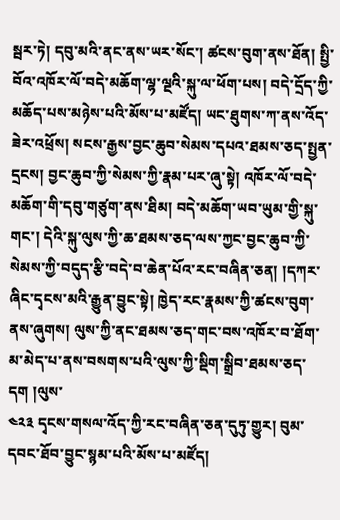སྦར་ཏེ། དབུ་མའི་ནང་ནས་ཡར་སོང་། ཚངས་བུག་ནས་ཐོན། སྤྱི་བོའ་འཁོར་ལོ་བདེ་མཆོག་ལྷ་ལྔའི་སྐུ་ལ་ཕོག་པས། བདེ་དྲོད་ཀྱི་མཆོད་པས་མཉེས་པའི་མོས་པ་མཛོད། ཡང་ཐུགས་ཀ་ནས་འོད་ཟེར་འཕྲོས། སངས་རྒྱས་བྱང་ཆུབ་སེམས་དཔའ་ཐམས་ཅད་སྤྱན་དྲངས། བྱང་ཆུབ་ཀྱི་སེམས་ཀྱི་རྣམ་པར་ཞུ་སྟེ། འཁོར་ལོ་བདེ་མཆོག་གི་དབུ་གཙུག་ནས་ཐིམ། བདེ་མཆོག་ཡབ་ཡུམ་གྱི་སྐུ་གང་། དེའི་སྐུ་ལུས་ཀྱི་ཆ་ཐམས་ཅད་ལས་ཀྱང་བྱང་ཆུབ་ཀྱི་སེམས་ཀྱི་བདུད་རྩི་བདེ་བ་ཆེན་པོའ་རང་བཞིན་ཅན། །དཀར་ཞིང་དྭངས་མའི་རྒྱུན་བྱུང་སྟེ། ཁྱེད་རང་རྣམས་ཀྱི་ཚངས་བུག་ནས་ཞུགས། ལུས་ཀྱི་ནང་ཐམས་ཅད་གང་བས་འཁོར་བ་ཐོག་མ་མེད་པ་ནས་བསགས་པའི་ལུས་ཀྱི་སྡིག་སྒྲིབ་ཐམས་ཅད་དག །ལུས་
༤༢༣ དྭངས་གསལ་འོད་ཀྱི་རང་བཞིན་ཅན་དུཏུ་གྱུར། བུམ་དབང་ཐོབ་བྱུང་སྙམ་པའི་མོས་པ་མཛོད།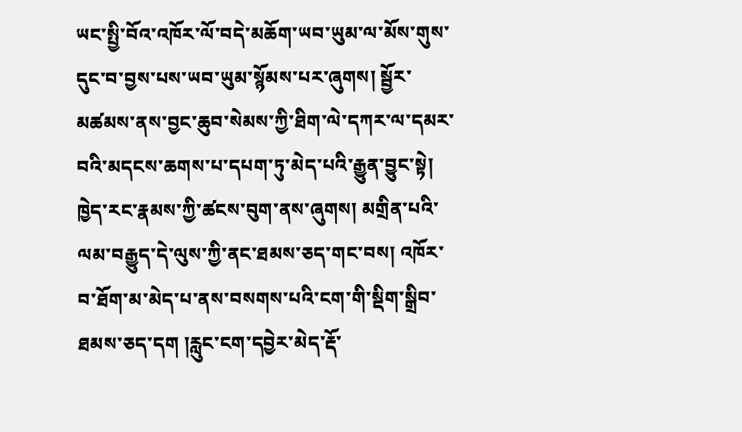ཡང་སྤྱི་བོའ་འཁོར་ལོ་བདེ་མཆོག་ཡབ་ཡུམ་ལ་མོས་གུས་དུང་བ་བྱས་པས་ཡབ་ཡུམ་སྙོམས་པར་ཞུགས། སྦྱོར་མཚམས་ནས་བྱང་ཆུབ་སེམས་ཀྱི་ཐིག་ལེ་དཀར་ལ་དམར་བའི་མདངས་ཆགས་པ་དཔག་ཏུ་མེད་པའི་རྒྱུན་བྱུང་སྟེ། ཁྱེད་རང་རྣམས་ཀྱི་ཚངས་བུག་ནས་ཞུགས། མགྲིན་པའི་ལམ་བརྒྱུད་དེ་ལུས་ཀྱི་ནང་ཐམས་ཅད་གང་བས། འཁོར་བ་ཐོག་མ་མེད་པ་ནས་བསགས་པའི་ངག་གི་སྡིག་སྒྲིབ་ཐམས་ཅད་དག །རླུང་ངག་དབྱེར་མེད་རྡོ་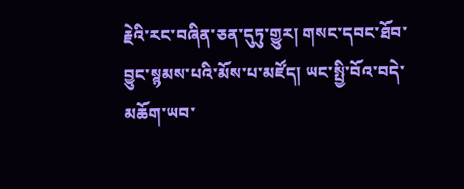རྗེའི་རང་བཞིན་ཅན་དུཏུ་གྱུར། གསང་དབང་ཐོབ་བྱུང་སྙམས་པའི་མོས་པ་མཛོད། ཡང་སྤྱི་བོའ་བདེ་མཆོག་ཡབ་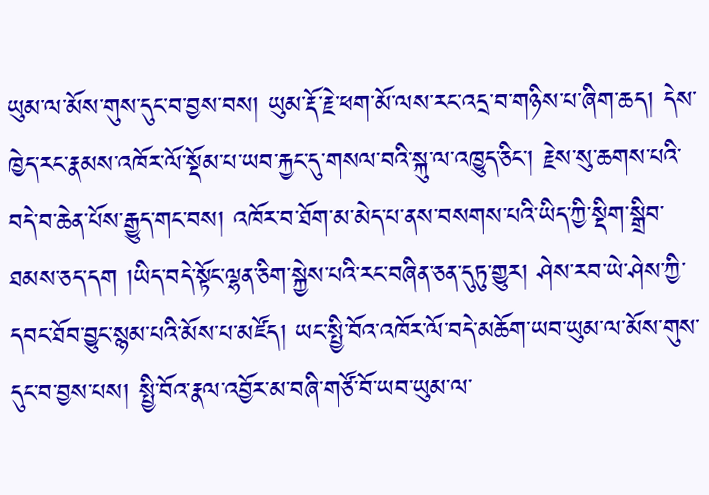ཡུམ་ལ་མོས་གུས་དུང་བ་བྱས་བས། ཡུམ་རྡོ་རྗེ་ཕག་མོ་ལས་རང་འདྲ་བ་གཉིས་པ་ཞིག་ཆད། དེས་ཁྱེད་རང་རྣམས་འཁོར་ལོ་སྡོམ་པ་ཡབ་རྐྱང་དུ་གསལ་བའི་སྐུ་ལ་འཁྱུད་ཅིང་། རྗེས་སུ་ཆགས་པའི་བདེ་བ་ཆེན་པོས་རྒྱུད་གང་བས། འཁོར་བ་ཐོག་མ་མེད་པ་ནས་བསགས་པའི་ཡིད་ཀྱི་སྡིག་སྒྲིབ་ཐམས་ཅད་དག །ཡིད་བདེ་སྟོང་ལྷན་ཅིག་སྐྱེས་པའི་རང་བཞིན་ཅན་དུཏུ་གྱུར། ཤེས་རབ་ཡེ་ཤེས་ཀྱི་དབང་ཐོབ་བྱུང་སྙམ་པའི་མོས་པ་མཛོད། ཡང་སྤྱི་བོའ་འཁོར་ལོ་བདེ་མཆོག་ཡབ་ཡུམ་ལ་མོས་གུས་དུང་བ་བྱས་པས། སྤྱི་བོའ་རྣལ་འབྱོར་མ་བཞི་གཙོ་བོ་ཡབ་ཡུམ་ལ་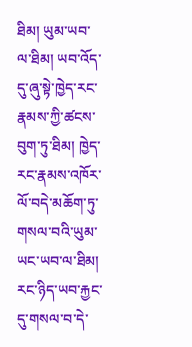ཐིམ། ཡུམ་ཡབ་ལ་ཐིམ། ཡབ་འོད་དུ་ཞུ་སྟེ་ཁྱེད་རང་རྣམས་ཀྱི་ཚངས་བུག་ཏུ་ཐིམ། ཁྱེད་རང་རྣམས་འཁོར་ལོ་བདེ་མཆོག་ཏུ་གསལ་བའི་ཡུམ་ཡང་ཡབ་ལ་ཐིམ། རང་ཉིད་ཡབ་རྐྱང་དུ་གསལ་བ་དེ་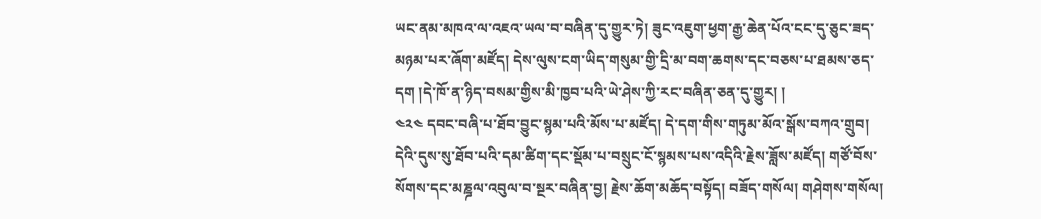ཡང་ནམ་མཁའ་ལ་འཇའ་ཡལ་བ་བཞིན་དུ་གྱུར་ཏེ། ཟུང་འཇུག་ཕྱག་རྒྱ་ཆེན་པོའ་ངང་དུ་ཅུང་ཟད་མཉམ་པར་ཞོག་མཛོད། དེས་ལུས་ངག་ཡིད་གསུམ་གྱི་དྲི་མ་བག་ཆགས་དང་བཅས་པ་ཐམས་ཅད་དག །དེ་ཁོ་ན་ཉིད་བསམ་གྱིས་མི་ཁྱབ་པའི་ཡེ་ཤེས་ཀྱི་རང་བཞིན་ཅན་དུ་གྱུར། །
༤༢༤ དབང་བཞི་པ་ཐོབ་བྱུང་སྙམ་པའི་མོས་པ་མཛོད། དེ་དག་གིས་གཏུམ་མོའ་སྒོས་བཀའ་གྲུབ། དེའི་དུས་སུ་ཐོབ་པའི་དམ་ཚིག་དང་སྡོམ་པ་བསྲུང་ངོ་སྙམས་པས་འདིའི་རྗེས་ཟློས་མཛོད། གཙོ་བོས་སོགས་དང་མཎྜལ་འབུལ་བ་སྔར་བཞིན་བྱ། རྗེས་ཆོག་མཆོད་བསྟོད། བཟོད་གསོལ། གཤེགས་གསོལ།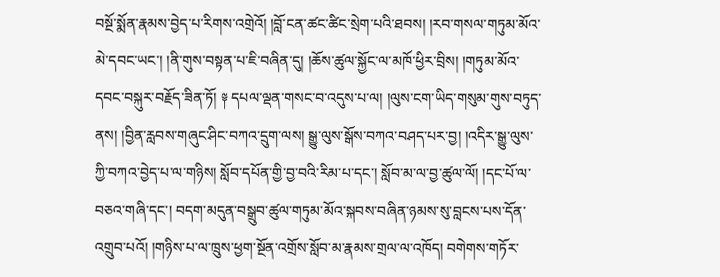བསྔོ་སྨོན་རྣམས་བྱེད་པ་རིགས་འགྲེའོ། །བློ་ངན་ཚང་ཚིང་སྲེག་པའི་ཐབས། །རབ་གསལ་གཏུམ་མོའ་མེ་དབང་ཡང་། །ནི་གུས་བསྟན་པ་ཇི་བཞིན་དུ། །ཆོས་ཚུལ་སྐྱོང་ལ་མཁོ་ཕྱིར་བྲིས། །གཏུམ་མོའ་དབང་བསྐུར་བརྗོད་ཟིན་ཏོ། ༈ དཔལ་ལྡན་གསང་བ་འདུས་པ་ལ། །ལུས་ངག་ཡིད་གསུམ་གུས་བཏུད་ནས། །བྱིན་རླབས་གཞུང་ཤིང་བཀའ་དྲུག་ལས། སྒྱུ་ལུས་སྒོས་བཀའ་བཤད་པར་བྱ། །འདིར་སྒྱུ་ལུས་ཀྱི་བཀའ་བྱེད་པ་ལ་གཉིས། སློབ་དཔོན་གྱི་བྱ་བའི་རིམ་པ་དང་། སློབ་མ་ལ་བྱ་ཚུལ་ལོ། །དང་པོ་ལ་བཅའ་གཞི་དང་། བདག་མདུན་བསྒྲུབ་ཚུལ་གཏུམ་མོའ་སྐབས་བཞིན་ཉམས་སུ་བླངས་པས་དོན་འགྲུབ་པའོ། །གཉིས་པ་ལ་ཁྲུས་ཕྱག་སྔོན་འགྲོས་སློབ་མ་རྣམས་གྲལ་ལ་འཁོད། བགེགས་གཏོར་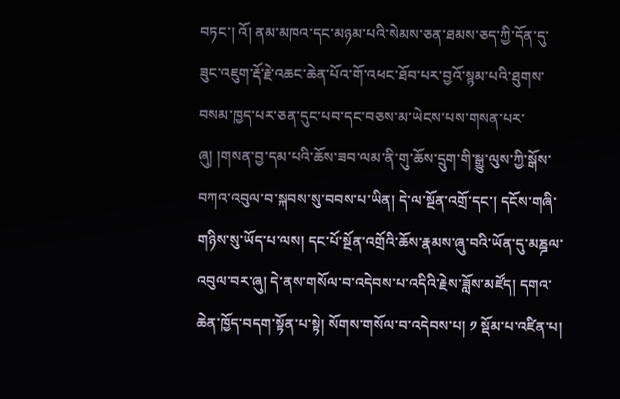བཏང་། འོ། ནམ་མཁའ་དང་མཉམ་པའི་སེམས་ཅན་ཐམས་ཅད་ཀྱི་དོན་དུ་ཟུང་འཇུག་རྡོ་རྗེ་འཆང་ཆེན་པོའ་གོ་འཕང་ཐོབ་པར་བྱའོ་སྙམ་པའི་ཐུགས་བསམ་ཁྱད་པར་ཅན་དུང་པབ་དང་བཅས་མ་ཡེངས་པས་གསན་པར་ཞུ། །གསན་བྱ་དམ་པའི་ཆོས་ཟབ་ལམ་ནི་གུ་ཆོས་དྲུག་གི་སྒྱུ་ལུས་ཀྱི་སྒོས་བཀའ་འབུལ་བ་སྐབས་སུ་བབས་པ་ཡིན། དེ་ལ་སྔོན་འགྲོ་དང་། དངོས་གཞི་གཉིས་སུ་ཡོད་པ་ལས། དང་པོ་སྔོན་འགྲོའི་ཆོས་རྣམས་ཞུ་བའི་ཡོན་དུ་མཎྜལ་འབུལ་བར་ཞུ། དེ་ནས་གསོལ་བ་འདེབས་པ་འདིའི་རྗེས་ཟློས་མཛོད། དགའ་ཆེན་ཁྱོད་བདག་སྟོན་པ་སྟེ། སོགས་གསོལ་བ་འདེབས་པ། ༡ སྡོམ་པ་འཛིན་པ།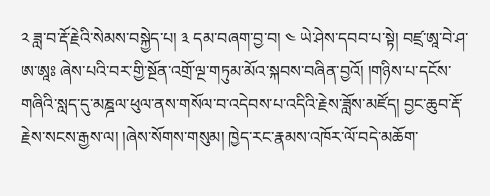༢ ཟླ་བ་རྡོ་རྗེའི་སེམས་བསྐྱེད་པ། ༣ དམ་བཞག་བྱ་བ། ༤ ཡེ་ཤེས་དབབ་པ་སྟེ། བཛྲ་ཨཱ་བེ་ཤ་ཨ་ཨཱཿ ཞེས་པའི་བར་གྱི་སྔོན་འགྲོ་ལྔ་གཏུམ་མོའ་སྐབས་བཞིན་བྱའོ། །གཉིས་པ་དངོས་གཞིའི་སླད་དུ་མཎྜལ་ཕུལ་ནས་གསོལ་བ་འདེབས་པ་འདིའི་རྗེས་ཟློས་མཛོད། བྱང་ཆུབ་རྡོ་རྗེས་སངས་རྒྱས་ལ། །ཞེས་སོགས་གསུམ། ཁྱེད་རང་རྣམས་འཁོར་ལོ་བདེ་མཆོག་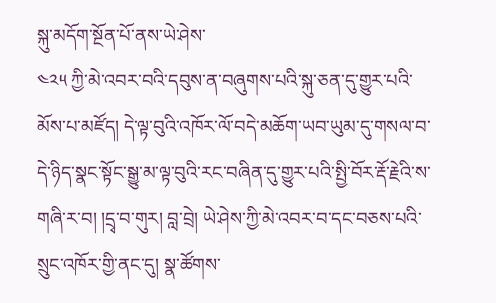སྐུ་མདོག་སྔོན་པོ་ནས་ཡེ་ཤེས་
༤༢༥ ཀྱི་མེ་འབར་བའི་དབུས་ན་བཞུགས་པའི་སྐུ་ཅན་དུ་གྱུར་པའི་མོས་པ་མཛོད། དེ་ལྟ་བུའི་འཁོར་ལོ་བདེ་མཆོག་ཡབ་ཡུམ་དུ་གསལ་བ་དེ་ཉིད་སྣང་སྟོང་སྒྱུ་མ་ལྟ་བུའི་རང་བཞིན་དུ་གྱུར་པའི་སྤྱི་བོར་རྡོ་རྗེའི་ས་གཞི་ར་བ། །དྲྭ་བ་གུར། བླ་བྲེ། ཡེ་ཤེས་ཀྱི་མེ་འབར་བ་དང་བཅས་པའི་སྲུང་འཁོར་གྱི་ནང་དུ། སྣ་ཚོགས་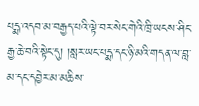པདྨ་འདབ་མ་བརྒྱད་པའི་ལྟེ་བར་སེང་གེའི་ཁྲི་ཡངས་ཤིང་རྒྱ་ཆེ་བའི་སྟེང་དུ། །སླར་ཡང་པདྨ་དང་ཉི་མའི་གདན་ལ་བླ་མ་དང་དབྱེར་མ་མཆིས་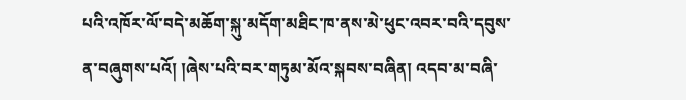པའི་འཁོར་ལོ་བདེ་མཆོག་སྐུ་མདོག་མཐིང་ཁ་ནས་མེ་ཕུང་འབར་བའི་དབུས་ན་བཞུགས་པའོ། །ཞེས་པའི་བར་གཏུམ་མོའ་སྐབས་བཞིན། འདབ་མ་བཞི་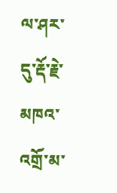ལ་ཤར་དུ་རྡོ་རྗེ་མཁའ་འགྲོ་མ་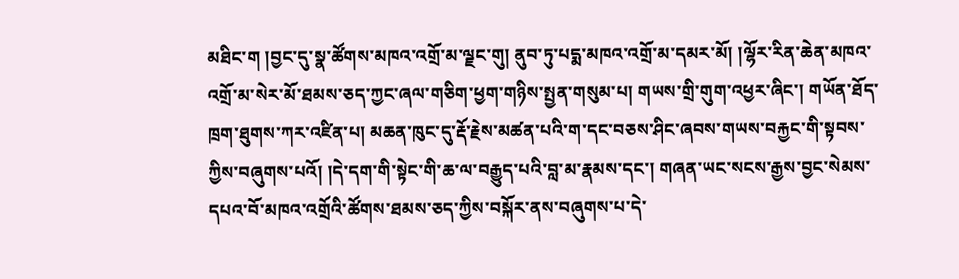མཐིང་ག །བྱང་དུ་སྣ་ཚོགས་མཁའ་འགྲོ་མ་ལྗང་གུ། ནུབ་ཏུ་པདྨ་མཁའ་འགྲོ་མ་དམར་མོ། །ལྷོར་རིན་ཆེན་མཁའ་འགྲོ་མ་སེར་མོ་ཐམས་ཅད་ཀྱང་ཞལ་གཅིག་ཕྱག་གཉིས་སྤྱན་གསུམ་པ། གཡས་གྲི་གུག་འཕྱར་ཞིང་། གཡོན་ཐོད་ཁྲག་ཐུགས་ཀར་འཛིན་པ། མཆན་ཁུང་དུ་རྡོ་རྗེས་མཚན་པའི་ག་དང་བཅས་ཤིང་ཞབས་གཡས་བརྐྱང་གི་སྟབས་ཀྱིས་བཞུགས་པའོ། །དེ་དག་གི་སྟེང་གི་ཆ་ལ་བརྒྱུད་པའི་བླ་མ་རྣམས་དང་། གཞན་ཡང་སངས་རྒྱས་བྱང་སེམས་དཔའ་བོ་མཁའ་འགྲོའི་ཚོགས་ཐམས་ཅད་ཀྱིས་བསྐོར་ནས་བཞུགས་པ་དེ་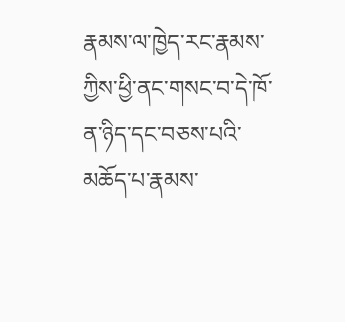རྣམས་ལ་ཁྱེད་རང་རྣམས་ཀྱིས་ཕྱི་ནང་གསང་བ་དེ་ཁོ་ན་ཉིད་དང་བཅས་པའི་མཆོད་པ་རྣམས་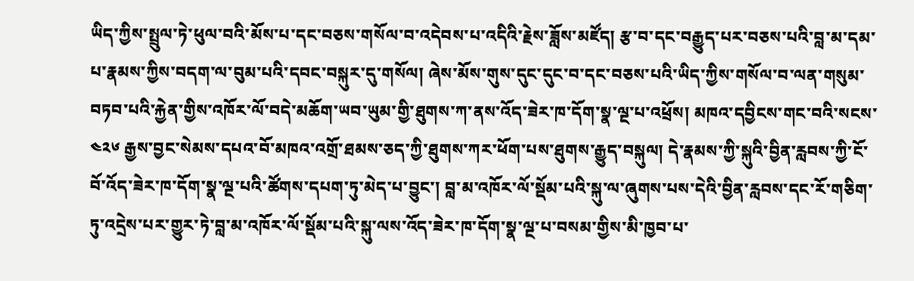ཡིད་ཀྱིས་སྤྲུལ་ཏེ་ཕུལ་བའི་མོས་པ་དང་བཅས་གསོལ་བ་འདེབས་པ་འདིའི་རྗེས་ཟློས་མཛོད། རྩ་བ་དང་བརྒྱུད་པར་བཅས་པའི་བླ་མ་དམ་པ་རྣམས་ཀྱིས་བདག་ལ་བུམ་པའི་དབང་བསྐུར་དུ་གསོལ། ཞེས་མོས་གུས་དུང་དུང་བ་དང་བཅས་པའི་ཡིད་ཀྱིས་གསོལ་བ་ལན་གསུམ་བཏབ་པའི་རྐྱེན་གྱིས་འཁོར་ལོ་བདེ་མཆོག་ཡབ་ཡུམ་གྱི་ཐུགས་ཀ་ནས་འོད་ཟེར་ཁ་དོག་སྣ་ལྔ་པ་འཕྲོས། མཁའ་དབྱིངས་གང་བའི་སངས་
༤༢༦ རྒྱས་བྱང་སེམས་དཔའ་བོ་མཁའ་འགྲོ་ཐམས་ཅད་ཀྱི་ཐུགས་ཀར་ཕོག་པས་ཐུགས་རྒྱུད་བསྐུལ། དེ་རྣམས་ཀྱི་སྐུའི་བྱིན་རླབས་ཀྱི་ངོ་བོ་འོད་ཟེར་ཁ་དོག་སྣ་ལྔ་པའི་ཚོགས་དཔག་ཏུ་མེད་པ་བྱུང་། བླ་མ་འཁོར་ལོ་སྡོམ་པའི་སྐུ་ལ་ཞུགས་པས་དེའི་བྱིན་རླབས་དང་རོ་གཅིག་ཏུ་འདྲེས་པར་གྱུར་ཏེ་བླ་མ་འཁོར་ལོ་སྡོམ་པའི་སྐུ་ལས་འོད་ཟེར་ཁ་དོག་སྣ་ལྔ་པ་བསམ་གྱིས་མི་ཁྱབ་པ་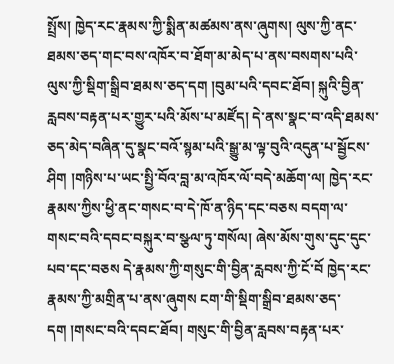སྤྲོས། ཁྱེད་རང་རྣམས་ཀྱི་སྨིན་མཚམས་ནས་ཞུགས། ལུས་ཀྱི་ནང་ཐམས་ཅད་གང་བས་འཁོར་བ་ཐོག་མ་མེད་པ་ནས་བསགས་པའི་ལུས་ཀྱི་སྡིག་སྒྲིབ་ཐམས་ཅད་དག །བུམ་པའི་དབང་ཐོབ། སྐུའི་བྱིན་རླབས་བརྟན་པར་གྱུར་པའི་མོས་པ་མཛོད། དེ་ནས་སྣང་བ་འདི་ཐམས་ཅད་མེད་བཞིན་དུ་སྣང་བའོ་སྙམ་པའི་སྒྱུ་མ་ལྟ་བུའི་འདུན་པ་སྦྱོངས་ཤིག །གཉིས་པ་ཡང་སྤྱི་བོའ་བླ་མ་འཁོར་ལོ་བདེ་མཆོག་ལ། ཁྱེད་རང་རྣམས་ཀྱིས་ཕྱི་ནང་གསང་བ་དེ་ཁོ་ན་ཉིད་དང་བཅས བདག་ལ་གསང་བའི་དབང་བསྐུར་བ་སྩལ་ཏུ་གསོལ། ཞེས་མོས་གུས་དུང་དུང་པབ་དང་བཅས དེ་རྣམས་ཀྱི་གསུང་གི་བྱིན་རླབས་ཀྱི་ངོ་བོ ཁྱེད་རང་རྣམས་ཀྱི་མགྲིན་པ་ནས་ཞུགས ངག་གི་སྡིག་སྒྲིབ་ཐམས་ཅད་དག །གསང་བའི་དབང་ཐོབ། གསུང་གི་བྱིན་རླབས་བརྟན་པར་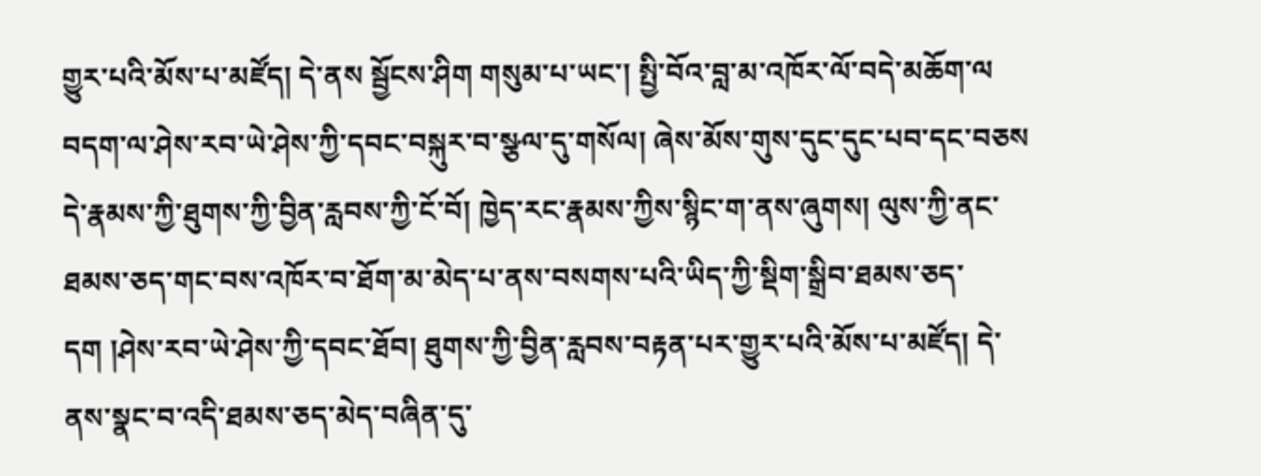གྱུར་པའི་མོས་པ་མཛོད། དེ་ནས སྦྱོངས་ཤིག གསུམ་པ་ཡང་། སྤྱི་བོའ་བླ་མ་འཁོར་ལོ་བདེ་མཆོག་ལ བདག་ལ་ཤེས་རབ་ཡེ་ཤེས་ཀྱི་དབང་བསྐུར་བ་སྩལ་དུ་གསོལ། ཞེས་མོས་གུས་དུང་དུང་པབ་དང་བཅས དེ་རྣམས་ཀྱི་ཐུགས་ཀྱི་བྱིན་རླབས་ཀྱི་ངོ་བོ། ཁྱེད་རང་རྣམས་ཀྱིས་སྙིང་ག་ནས་ཞུགས། ལུས་ཀྱི་ནང་ཐམས་ཅད་གང་བས་འཁོར་བ་ཐོག་མ་མེད་པ་ནས་བསགས་པའི་ཡིད་ཀྱི་སྡིག་སྒྲིབ་ཐམས་ཅད་དག །ཤེས་རབ་ཡེ་ཤེས་ཀྱི་དབང་ཐོབ། ཐུགས་ཀྱི་བྱིན་རླབས་བརྟན་པར་གྱུར་པའི་མོས་པ་མཛོད། དེ་ནས་སྣང་བ་འདི་ཐམས་ཅད་མེད་བཞིན་དུ་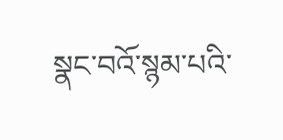སྣང་བའོ་སྙམ་པའི་